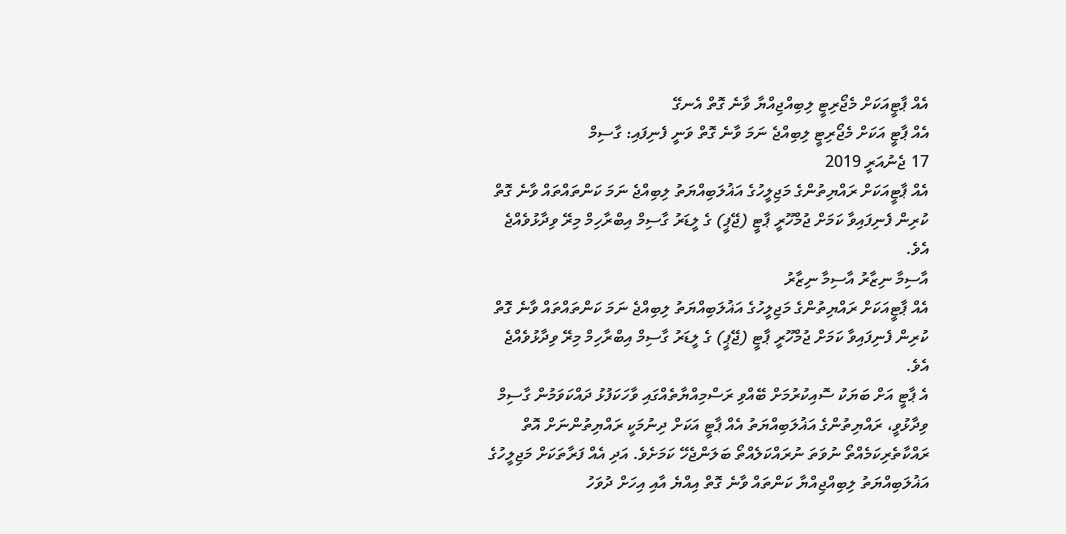އެއް ޕާޓީއަކަށް މެޖޯރިޓީ ލިބިއްޖިއްޔާ ވާނެ ގޮތް އެނގޭ
އެއް ޕާޓީ އަކަށް މެޖޯރިޓީ ލިބިއްޖެ ނަމަ ވާނެ ގޮތް ވަނީ ފެނިފައި: ގާސިމް
17 ޖެނުއަރީ 2019
އެއް ޕާޓީއަކަށް ރައްޔިތުންގެ މަޖިލީހުގެ އަޣުލަބިއްޔަތު ލިބިއްޖެ ނަމަ ކަންތައްތައް ވާނެ ގޮތް ކުރިން ފެނިފައިވާ ކަމަށް ޖުމްހޫރީ ޕާޓީ (ޖޭޕީ) ގެ ލީޑަރު ގާސިމް އިބްރާހިމް މިރޭ ވިދާޅުވެއްޖެ އެވެ.
އާސިމާ ނިޒާރު އާސިމާ ނިޒާރު
އެއް ޕާޓީއަކަށް ރައްޔިތުންގެ މަޖިލީހުގެ އަޣުލަބިއްޔަތު ލިބިއްޖެ ނަމަ ކަންތައްތައް ވާނެ ގޮތް ކުރިން ފެނިފައިވާ ކަމަށް ޖުމްހޫރީ ޕާޓީ (ޖޭޕީ) ގެ ލީޑަރު ގާސިމް އިބްރާހިމް މިރޭ ވިދާޅުވެއްޖެ އެވެ.
އެ ޕާޓީ އަށް ބަޔަކު ސޮއިކުރުމަށް ބޭއްވި ރަސްމިއްޔާތެއްގައި ވާހަކަފުޅު ދައްކަވަމުން ގާސިމް ވިދާޅުވީ، ރައްޔިތުންގެ އަޣުލަބިއްޔަތު އެއް ޕާޓީ އަކަށް ދިނުމަކީ ރައްޔިތުންނަށް އޮތް ރައްކާތެރިކަމެއްތޯ ނުވަތަ ނުރައްކަލެއްތޯ ބަލަންޖެހޭ ކަމަށެވެ. އަދި އެއް ފަރާތަކަށް މަޖިލީހުގެ އަޣުލަބިއްޔަތު ލިބިއްޖިއްޔާ ކަންތައް ވާނެ ގޮތް އިއްޔެ އާއި އިހަށް ދުވަހު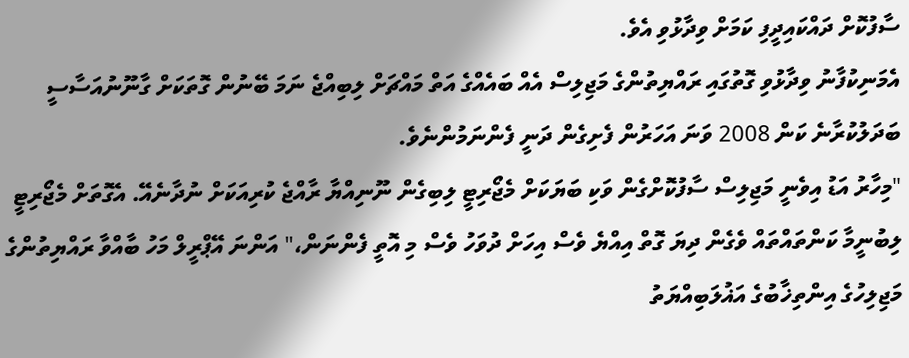ސާފުކޮށް ދައްކައިދީފި ކަމަށް ވިދާޅުވި އެވެ.
އެމަނިކުފާނު ވިދާޅުވި ގޮތުގައި ރައްޔިތުންގެ މަޖިލިސް އެއް ބައެއްގެ އަތް މައްޗަށް ލިބިއްޖެ ނަމަ ބޭނުން ގޮތަކަށް ގާނޫނުއަސާސީ ބަދަލުކުރާނެ ކަން 2008 ވަނަ އަހަރުން ފެށިގެން ދަނީ ފެންނަމުންނެވެ.
"މިހާރު އަޑު އިވެނީ މަޖިލިސް ސާފުކޮށްގެން ވަކި ބަޔަކަށް މެޖޯރިޓީ ލިބިގެން ނޫނިއްޔާ ރާއްޖެ ކުރިއަކަށް ނުދާނެއޭ. އެގޮތަށް މެޖޯރިޓީ ލިބުނީމާ ކަންތައްތައް ވެގެން ދިޔަ ގޮތް އިއްޔެ ވެސް އިހަށް ދުވަހު ވެސް މި އޮތީ ފެންނަން،" އަންނަ އޭޕްރީލް މަހު ބާއްވާ ރައްޔިތުންގެ މަޖިލިހުގެ އިންތިޚާބުގެ އަޣުލަބިއްޔަތު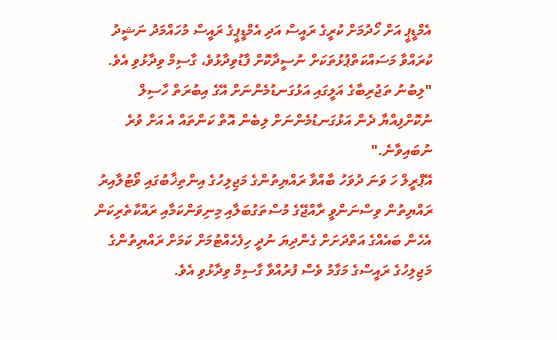އެމްޑީޕީ އަށް ހޯދުމަށް ކުރީގެ ރައީސް އަދި އެމްޑީޕީގެ ރައީސް މުހައްމަދު ނަޝީދު ކުރައްވާ މަސައްކަތްޕުޅުތަކަށް ނުސީދާކޮށް ފާޑުވިދާޅުވެ، ގާސިމް ވިދާޅުވި އެވެ.
"ލިބުނު ތަޖުރިބާގެ އަލީގައި އަޅުގަނޑުމެންނަށް އޭގެ އިބުރަތް ހާސިލް ނުކޮށްފިއްޔާ ދެން އަޅުގަނޑުމެންނަށް ލިބެން އޮތް ކަންތައް އެ އަށް ވުރެ ނުބައިވާނެ."
އޭޕްރީލް ހަ ވަނަ ދުވަހު ބާއްވާ ރައްޔިތުންގެ މަޖިލިހުގެ އިންތިޚާބުގައި ވޯޓުލާއިރު ރައްޔިތުން ވިސްނަންވީ ރާއްޖޭގެ މުސްތަގުބަލާއި މިނިވަންކަމާއި ރައްކާތެރިކަން އެހެން ބައެއްގެ އަތްދަށަށް ގެންދިޔަ ނުދީ ހިފެހެއްޓުމަށް ކަމަށް ރައްޔިތުންގެ މަޖިލިހުގެ ރައީސްގެ މަގާމު ވެސް ފުރުއްވާ ގާސިމް ވިދާޅުވި އެވެ.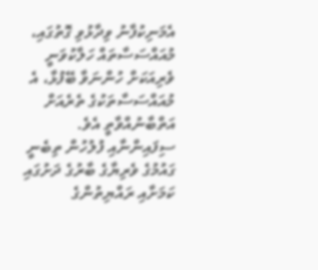އެމަނިކުފާނު ވިދާޅުވި ގޮތުގައި، މުއައްސަސާތައް ހަލާކުވަނީ ވެރިއަކަށް ހުންނަވާ ބޭފުޅާ، އެ މުއައްސަސާތަކުގެ ތެރެއަށް އަތްބާނުއްވާތީ އެވެ. ސިފައިންނާއި ފުލުހުން ތިބެނީ ގައުމުގެ ވެރިޔާގެ ބާރުގެ ދަށުގައި ކަމަށާއި ރައްޔިތުންގެ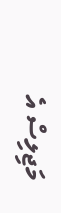މަޖިލިސް އެ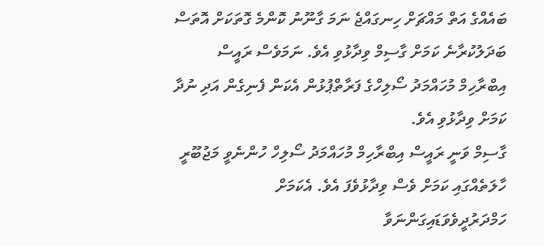ބައެއްގެ އަތް މައްޗަށް ހިނގައްޖެ ނަމަ ގާނޫނު ކޮންމެ ގޮތަކަށް އޮތަސް ބަދަލުކުރާނެ ކަމަށް ގާސިމް ވިދާޅުވި އެވެ. ނަމަވެސް ރައީސް އިބްރާހިމް މުހައްމަދު ސޯލިހްގެ ފަރާތްޕުޅުން އެކަން ފެނިގެން އަދި ނުދާ ކަމަށް ވިދާޅުވި އެވެ.
ގާސިމް ވަނީ ރައީސް އިބްރާހިމް މުހައްމަދު ސޯލިހް ހުންނެވީ މަޖުބޫރީ ހާލަތެއްގައި ކަމަށް ވެސް ވިދާޅުވެފަ އެވެ. އެކަމަށް ހަމްދަރުދީވެވަޑައިގަންނަވާ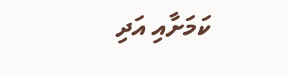ކަމަށާއި އަދި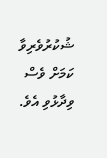ޝުކުރުވެރިވާ ކަމަށް ވެސް ވިދާޅުވި އެވެ.